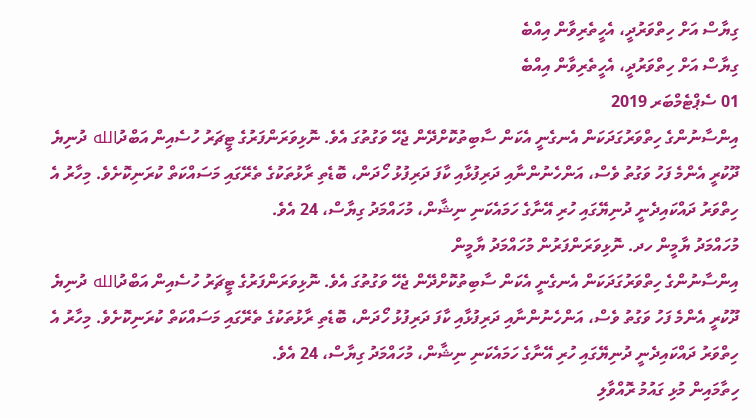ގިޔާސް އަށް ހިތްވަރުދީ، އެހީތެރިވާން އިއްބެ
ގިޔާސް އަށް ހިތްވަރުދީ، އެހީތެރިވާން އިއްބެ
01 ސެޕްޓެމްބަރ 2019
އިންސާނުންގެ ހިތްވަރުގަދަކަން އެނގެނީ އެކަން ސާބިތުކޮށްދޭން ޖެހޭ ވަގުތުގަ އެވެ. ނޮޅިވަރަންފަރުގެ ޓީޗަރު ހުސެއިން އަބްދުالله ދުނިޔެ ދޫކުރީ އެންމެ ފަހު ވަގުތު ވެސް، އަންހެނުންނާއި ދަރިފުޅާއި ކާފަ ދަރިފުޅު ހޯދަން، ބޮޑެތި ރާޅުތަކުގެ ތެރޭގައި މަސައްކަތް ކުރަނިކޮށެވެ. މިހާރު އެ ހިތްވަރު ދައްކައިދެނީ ދުނިޔޭގައި ހުރި އޭނާގެ ހަމައެކަނި ނިޝާން، މުހައްމަދު ގިޔާސް، 24 އެވެ.
މުހައްމަދު ޔާމީން ހދ. ނޮޅިވަރަންފަރުން މުހައްމަދު ޔާމީން
އިންސާނުންގެ ހިތްވަރުގަދަކަން އެނގެނީ އެކަން ސާބިތުކޮށްދޭން ޖެހޭ ވަގުތުގަ އެވެ. ނޮޅިވަރަންފަރުގެ ޓީޗަރު ހުސެއިން އަބްދުالله ދުނިޔެ ދޫކުރީ އެންމެ ފަހު ވަގުތު ވެސް، އަންހެނުންނާއި ދަރިފުޅާއި ކާފަ ދަރިފުޅު ހޯދަން، ބޮޑެތި ރާޅުތަކުގެ ތެރޭގައި މަސައްކަތް ކުރަނިކޮށެވެ. މިހާރު އެ ހިތްވަރު ދައްކައިދެނީ ދުނިޔޭގައި ހުރި އޭނާގެ ހަމައެކަނި ނިޝާން، މުހައްމަދު ގިޔާސް، 24 އެވެ.
ހިތާމައިން މުޅި ގައުމު ރޮއްވާލި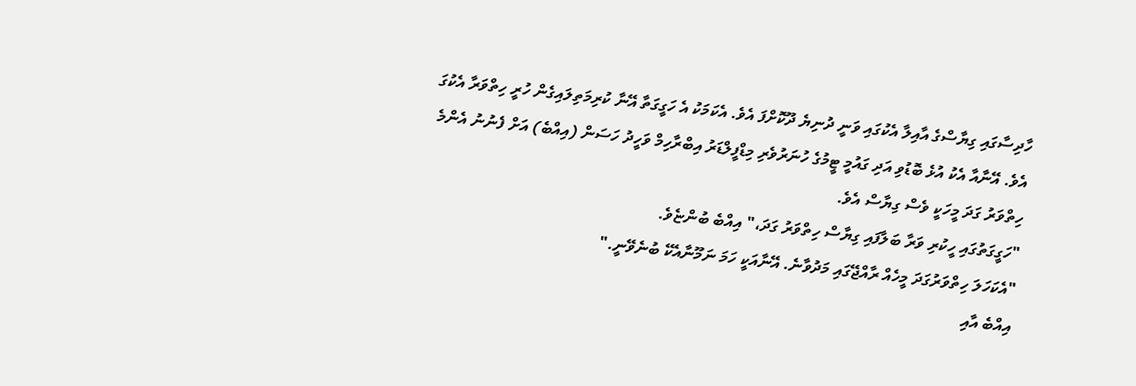ހާދިސާގައި ގިޔާސްގެ އާއިލާ އެކުގައި ވަނީ ދުނިޔެ ދޫކޮށްފަ އެވެ. އެކަމަކު އެ ހަގީގަތާ އޭނާ ކުރިމަތިލައިގެން ހުރީ ހިތްވަރާ އެކުގަ އެވެ. އޭނާއާ އެކު އުޅެ ބޮޑުވި އަދި ގައުމީ ޓީމުގެ ހުނަރުވެރި މިޑްފީލްޑަރު އިބްރާހިމް ވަހީދު ހަސަން (އިއްބެ) އަށް ފެނުނު އެންމެ ހިތްވަރު ގަދަ މީހަކީ ވެސް ގިޔާސް އެވެ.
"ހަގީގަތުގައި ހީކުރި ވަރާ ބަލާފައި ގިޔާސް ހިތްވަރު ގަދަ،" އިއްބެ ބުންޏެވެ.
"އެކަހަލަ ހިތްވަރުގަދަ މީހެއް ރާއްޖޭގައި މަދުވާނެ. އޭނާއަކީ ހަމަ ނަމޫނާއެކޭ ބުނެވޭނީ."
އިއްބެ އާއި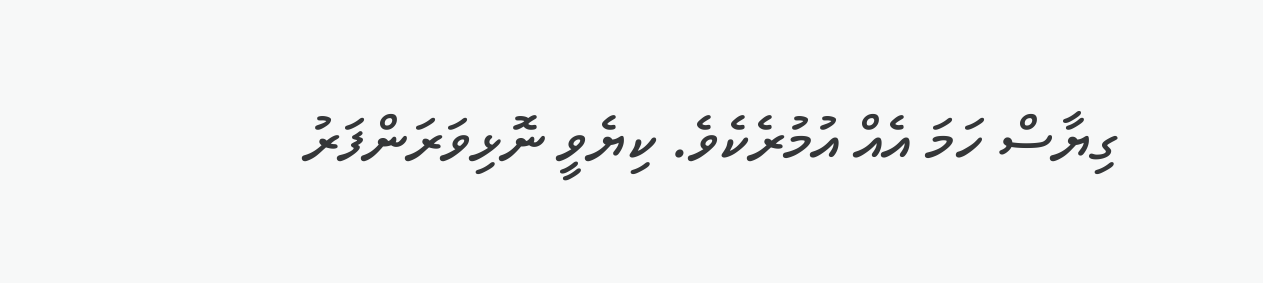ގިޔާސް ހަމަ އެއް އުމުރެކެވެ. ކިޔެވީ ނޮޅިވަރަންފަރު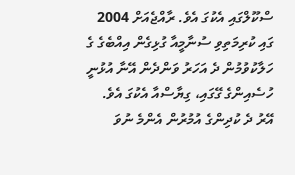ސްކޫލްގައި އެކުގަ އެވެ. ރާއްޖެއަށް 2004 ގައި ކުރިމަތިވި ސުނާމީއާ ގުޅިގެން އިއްބެގެ ގެ ހަލާކުވުމުން ދެ އަހަރު ވަންދެން އޭނާ އުޅުނީ ހުސެއިންގެ ގޭގައި، ގިޔާސްއާ އެކުގަ އެވެ. އޭރު ދެ ކުދިންގެ އުމުރުން އެންމެ ނުވަ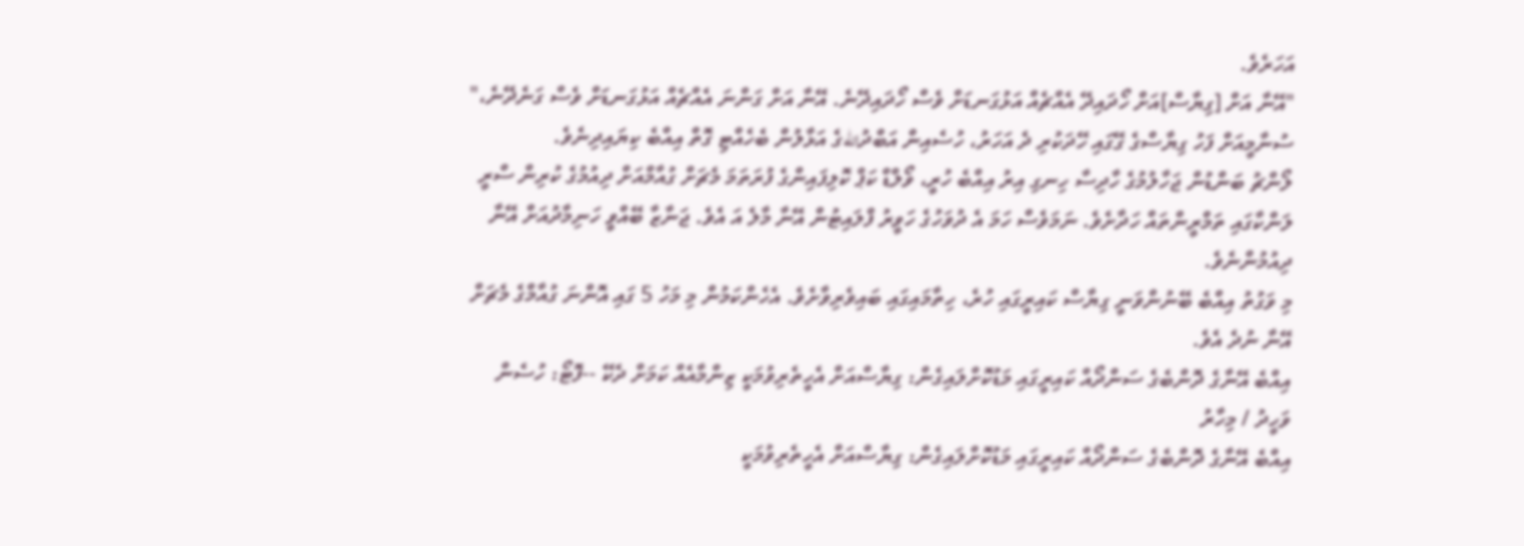އަހަރެވެ.
"އޭނާ އަށް [ގިޔާސް]އަށް ހޯދައިދޭ އެއްޗެއް އަޅުގަނޑަށް ވެސް ހޯދައިދޭނެ. އޭނާ އަށް ގަންނަ އެއްޗެއް އަޅުގަނޑަށް ވެސް ގަނެދޭނެ،" ސުނާމީއަށް ފަހު ގިޔާސްގެ ގޭގައި ހޭދަކުރި ދެ އަހަރު، ހުސެއިން އަބްދުاللهގެ އަޅާލުން ބެހެއްޓި ގޮތް އިއްބެ ކިޔައިދިނެވެ.
ލޯންޗު ބަންޑުން ޖަހާލުމުގެ ހާދިސާ ހިނގި އިރު އިއްބެ ހުރީ، ވޯލްޑް ކަޕް ކޮލިފައިންގެ ފުރަތަމަ މެޗަށް ގުއާމްއަށް ދިއުމުގެ ކުރިން ސްރީ ލަންކާގައި ތަމްރީންތައް ހަދާށެވެ. ނަމަވެސް ހަމަ އެ ދުވަހުގެ ހަވީރު ފްލައިޓުން އޭނާ މާލެ އަ އެވެ. ޖަނާޒާ ބޭއްވީ ހަނިމާދުއަށް އޭނާ ދިއުމުންނެވެ.
މި ވަގުތު އިއްބެ ބޭނުންވަނީ ގިޔާސް ކައިރީގައި ހުރެ، ހިތާމައިގައި ބައިވެރިވާށެވެ. އެހެންކަމުން މި މަހު 5 ގައި އޮންނަ ގުއާމްގެ މެޗަށް އޭނާ ނުދެ އެވެ.
އިއްބެ އޭނާގެ ދޮންބެގެ ސަންދޯއް ކައިރީގައި މަޑުކޮށްލައިގެން: ގިޔާސްއަށް އެހީތެރިވުމަކީ ޒިންމާއެއް ކަމަށް ދެކޭ --ފޮޓޯ: ހުސެން ވަހީދު / މިހާރު
އިއްބެ އޭނާގެ ދޮންބެގެ ސަންދޯއް ކައިރީގައި މަޑުކޮށްލައިގެން: ގިޔާސްއަށް އެހީތެރިވުމަކީ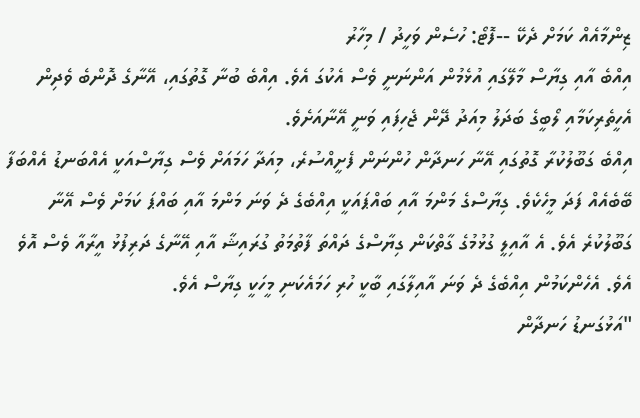ޒިންމާއެއް ކަމަށް ދެކޭ --ފޮޓޯ: ހުސެން ވަހީދު / މިހާރު
އިއްބެ އާއި ގިޔާސް މާލޭގައި އުޅެމުން އަންނަނީ ވެސް އެކުގަ އެވެ. އިއްބެ ބުނާ ގޮތުގައި، އޭނާގެ ދޮންބެ ވެދިން އެހީތެރިކަމާއި ލޯބީގެ ބަދަލު މިއަދު ދޭން ޖެހިފައި ވަނީ އޭނާއަށެވެ.
އިއްބެ ގަބޫލުކުރާ ގޮތުގައި އޭނާ ހަނދާން ހުންނަން ފެށީއްސުރެ، މިއަދާ ހަމައަށް ވެސް ގިޔާސްއަކީ އެއްބަނޑު އެއްބަފާ ބޭބެއެއް ފަދަ މީހެކެވެ. ގިޔާސްގެ މަންމަ އާއި ބައްޕައަކީ އިއްބެގެ ދެ ވަނަ މަންމަ އާއި ބައްޕަ ކަމަށް ވެސް އޭނާ ގަބޫލުކުރެ އެވެ. އެ އާއިލީ ގުޅުމުގެ ގާތްކަން ގިޔާސްގެ ދައްތަ ފާތުމަތު ގުރައިޝާ އާއި އޭނާގެ ދަރިފުޅު އީރާއާ ވެސް އޮވެ އެވެ. އެހެންކަމުން އިއްބެގެ ދެ ވަނަ އާއިލާގައި ބާކީ ހުރި ހަމައެކަނި މީހަކީ ގިޔާސް އެވެ.
"އަޅުގަނޑު ހަނދާން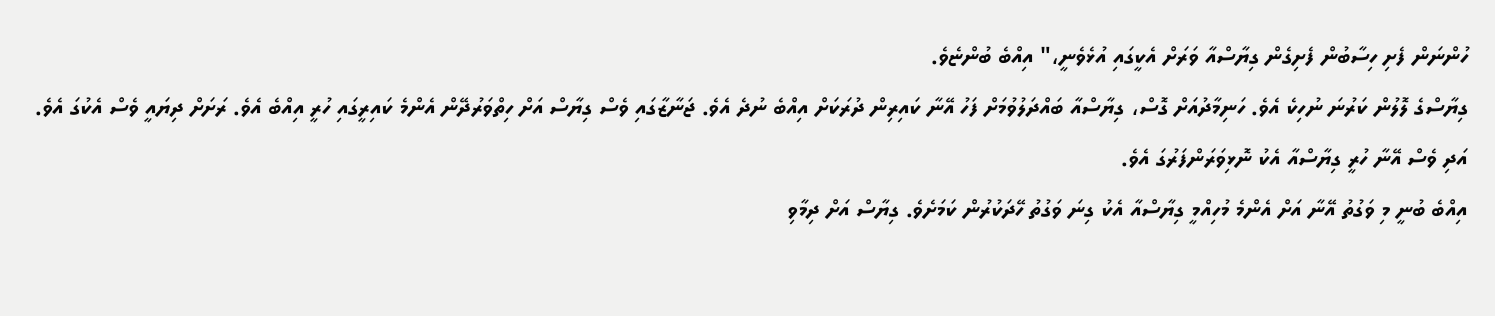ހުންނަން ފެށި ހިސާބުން ފެށިގެން ގިޔާސްއާ ވަރަށް އެކީގައި އުޅެވެނީ،" އިއްބެ ބުންޏެވެ.
ގިޔާސްގެ ލޮލުން ކަރުނަ ނުހިކެ އެވެ. ހަނިމާދުއަށް ގޮސް، ގިޔާސްއާ ބައްދަލުވުމަށް ފަހު އޭނާ ކައިރިން ދުރަކަށް އިއްބެ ނުދެ އެވެ. ޖަނާޒާގައި ވެސް ގިޔާސް އަށް ހިތްވަރުދޭން އެންމެ ކައިރީގައި ހުރީ އިއްބެ އެވެ. ރަށަށް ދިޔައީ ވެސް އެކުގަ އެވެ. އަދި ވެސް އޭނާ ހުރީ ގިޔާސްއާ އެކު ނޮޅިވަރަންފަރުގަ އެވެ.
އިއްބެ ބުނީ މި ވަގުތު އޭނާ އަށް އެންމެ މުހިއްމީ ގިޔާސްއާ އެކު ގިނަ ވަގުތު ހޭދަކުރުން ކަމަށެވެ. ގިޔާސް އަށް ދިމާވި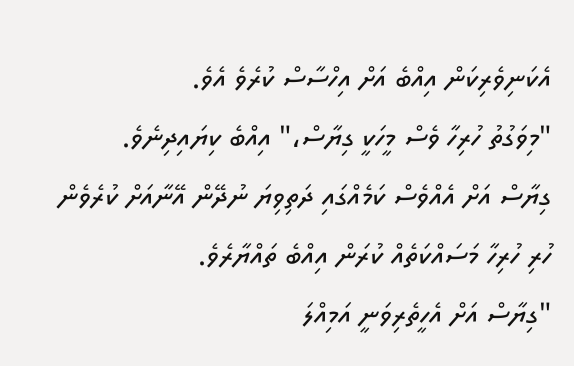އެކަނިވެރިކަން އިއްބެ އަށް އިހްސާސް ކުރެވެ އެވެ.
"މިވަގުތު ހުރިހާ ވެސް މީހަކީ ގިޔާސް،" އިއްބެ ކިޔައިދިނެވެ.
ގިޔާސް އަށް އެއްވެސް ކަމެއްގައި ދަތިވިޔަ ނުދޭން އޭނާއަށް ކުރެވެން ހުރި ހުރިހާ މަސައްކަތެއް ކުރަން އިއްބެ ތައްޔާރެވެ.
"ގިޔާސް އަށް އެހީތެރިވަނީ އަމިއްލަ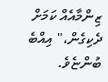ޒިންމާއެއް ކަމަށް ދެކިގެން،" އިއްބެ ބުންޏެވެ.